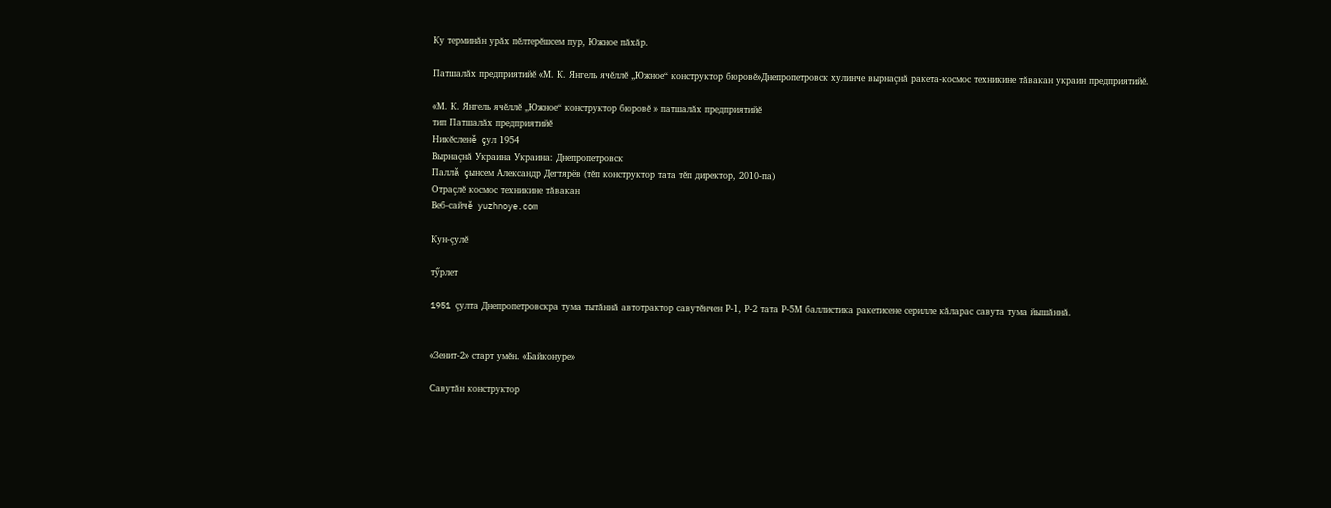Ку терминăн урăх пĕлтерĕшсем пур, Южное пăхăр.

Патшалăх предприятийĕ «М. К. Янгель ячĕллĕ „Южное“ конструктор бюровĕ»Днепропетровск хулинче вырнаçнă ракета-космос техникине тăвакан украин предприятийĕ.

«М. К. Янгель ячĕллĕ „Южное“ конструктор бюровĕ » патшалăх предприятийĕ
тип Патшалăх предприятийĕ
Никĕсленĕ çул 1954
Вырнаçнă Украина Украина: Днепропетровск
Паллă çынсем Александр Дегтярёв (тĕп конструктор тата тĕп директор, 2010-па)
Отраçлĕ космос техникине тăвакан
Веб-сайчĕ yuzhnoye.com

Кун-çулĕ

тӳрлет

1951 çулта Днепропетровскра тума тытăннă автотрактор савутĕнчен Р-1, Р-2 тата Р-5М баллистика ракетисене серилле кăларас савута тума йышăннă.


«Зенит-2» старт умĕн. «Байконуре»

Савутăн конструктор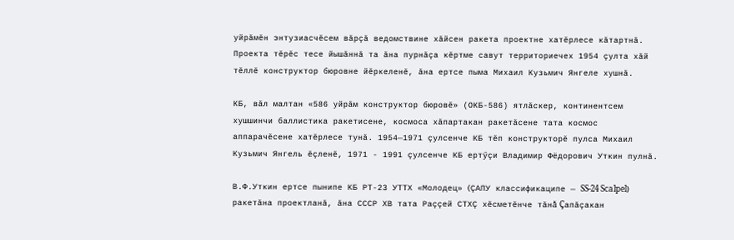уйрăмĕн энтузиасчĕсем вăрçă ведомствине хăйсен ракета проектне хатĕрлесе кăтартнă. Проекта тĕрĕс тесе йышăннă та ăна пурнăçа кĕртме савут территориечех 1954 çулта хăй тĕллĕ конструктор бюровне йĕркеленĕ, ăна ертсе пыма Михаил Кузьмич Янгеле хушнă.

КБ, вăл малтан «586 уйрăм конструктор бюровĕ» (ОКБ-586) ятлăскер, континентсем хушшинчи баллистика ракетисене, космоса хăпартакан ракетăсене тата космос аппарачĕсене хатĕрлесе тунă. 1954—1971 çулсенче КБ тĕп конструкторĕ пулса Михаил Кузьмич Янгель ĕçленĕ, 1971 - 1991 çулсенче КБ ертӳçи Владимир Фёдорович Уткин пулнă.

В.Ф.Уткин ертсе пынипе КБ РТ-23 УТТХ «Молодец» (ÇАПУ классификаципе — SS-24 Scalpel) ракетăна проектланă, ăна СССР ХВ тата Раççей СТХÇ хĕсметĕнче тăнă Çапăçакан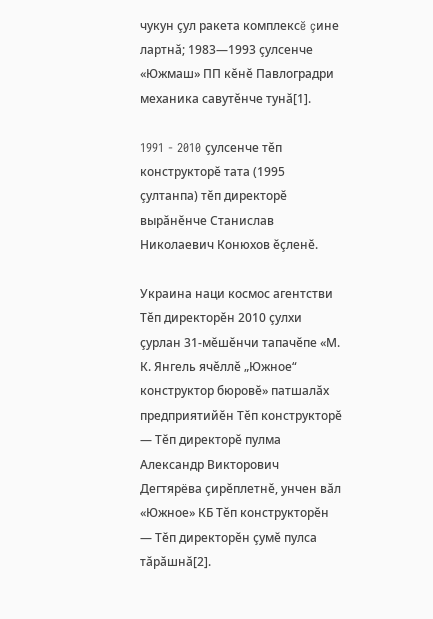чукун çул ракета комплексĕ çине лартнă; 1983—1993 çулсенче «Южмаш» ПП кĕнĕ Павлоградри механика савутĕнче тунă[1].

1991 - 2010 çулсенче тĕп конструкторĕ тата (1995 çултанпа) тĕп директорĕ вырăнĕнче Станислав Николаевич Конюхов ĕçленĕ.

Украина наци космос агентстви Тĕп директорĕн 2010 çулхи çурлан 31-мĕшĕнчи тапачĕпе «М. К. Янгель ячĕллĕ „Южное“ конструктор бюровĕ» патшалăх предприятийĕн Тĕп конструкторĕ — Тĕп директорĕ пулма Александр Викторович Дегтярёва çирĕплетнĕ, унчен вăл «Южное» КБ Тĕп конструкторĕн — Тĕп директорĕн çумĕ пулса тăрăшнă[2].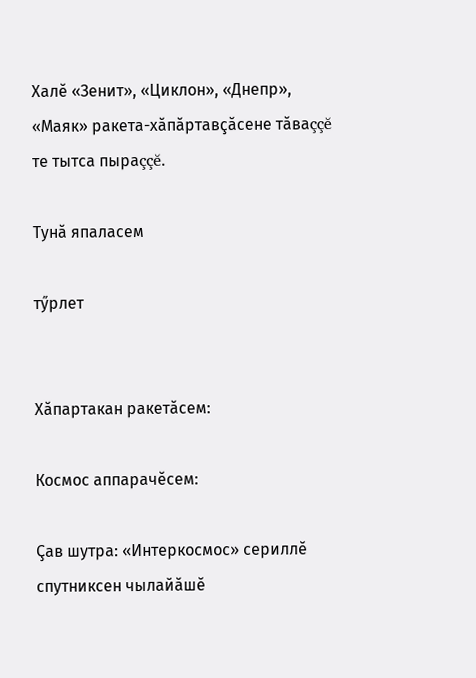Халĕ «Зенит», «Циклон», «Днепр», «Маяк» ракета-хăпăртавçăсене тăваççĕ те тытса пыраççĕ.

Тунă япаласем

тӳрлет


Хăпартакан ракетăсем:

Космос аппарачĕсем:

Çав шутра: «Интеркосмос» сериллĕ спутниксен чылайăшĕ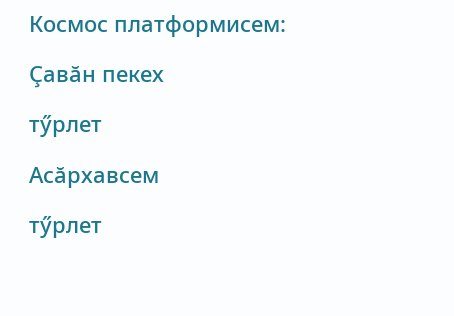Космос платформисем:

Çавăн пекех

тӳрлет

Асăрхавсем

тӳрлет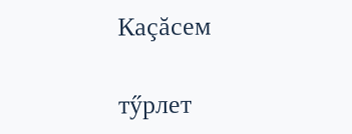Каçăсем

тӳрлет